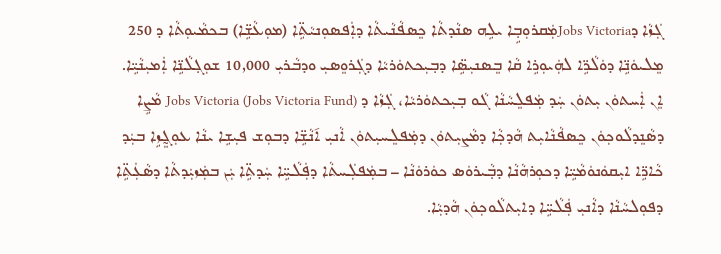ܓܲܙܵܐ ܕJobs Victoriaܡܲܩܪܘܼܒ݂ܹܐ ܝܠܹܗ ܣܢܵܕܬܵܐ ܟܸܣܦܵܢܵܝܬܵܐ ܕܐܲܦܣܘܼܢܝܵܬܹ̈ܐ (ܡܘܼܥܵܫܹ̈ܐ) ܒܟܡܵܝܘܼܬܵܐ ܕ 250 ܡܸܠܝܘܿܢܹ̈ܐ ܕܘܿܠܵܪܹ̈ܐ ܠܗܲܝܘܼܪܹܐ ܩܵܐ ܒܸܣܢܝܼܣܹ̈ܐ ܕܒ݂ܝܼܟܬܘܿܪܝܵܐ ܕܓܲܪܘܸܣܝܼ ܘܕܒܵܪܝܼ 10,000 ܫܘܼܓ݂ܠܵܢܹ̈ܐ ܐܲܡܝܼܢܵܝܹ̈ܐ.
ܐܸܢ ܐܲܚܬܘܿܢ ܝܼܬܘܿܢ ܚܲܕ ܡܲܦܠܸܚܵܢܵܐ ܓܵܘ ܒ݂ܝܼܟܬܘܿܪܝܵܐ، ܓܲܙܵܐ ܕ Jobs Victoria (Jobs Victoria Fund) ܡܵܨܹܐ ܕܣܵܢܸܕܠܵܘܟ݂ܘܿܢ ܟܸܣܦܵܢܵܐܝܼܬ ܗܵܕܟ݂ܵܐ ܕܡܵܨܝܼܬܘܿܢ ܕܡܲܦܠܸܚܝܼܬܘܿܢ ܐܵܢܝܼ ܐ݇ܢܵܫܹ̈ܐ ܕܒܘܼܫ ܦܝܼܫܹܐ ܝܢܵܐ ܥܘܼܓ̰ܸܙܹܐ ܒܝܲܕ ܟܵܐܪܹ̈ܐ ܐܝܼܩܘܿܢܘܿܡܵܝܹ̈ܐ ܕܟܘܼܪܗܵܢܵܐ ܕܒ݂ܵܝܪܘܿܣ ܟܘܿܪܘܿܢܵܐ – ܒܡܲܦܠܲܚܬܵܐ ܕܦܲܠܵܚܹ̈ܐ ܚܲܕܬܹ̈ܐ ܝܲܢ ܒܡܲܙܝܲܕܬܵܐ ܕܣܵܥܲܬܹ̈ܐ ܕܦܘܼܠܚܵܢܵܐ ܕܐܵܢܝܼ ܦܲܠܵܚܹ̈ܐ ܕܐܝܼܬܠܵܘܟ݂ܘܿܢ ܗܵܕܝܼܵܐ.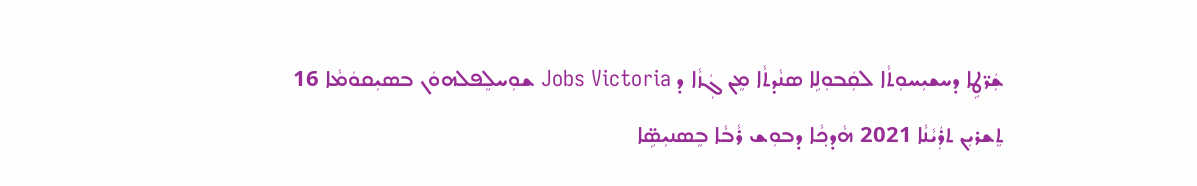ܫܲܪ̈ܛܹܐ ܕܚܫܝܼܚܘܼܬܵܐ ܠܩܲܒܘܼܠܹܐ ܣܢܵܕܬܵܐ ܡܸܢ ܓܲܙܵܐ ܕ Jobs Victoria ܫܘܼܚܠܸܦܠܗܘܿܢ ܒܣܝܼܩܘܿܡܵܐ 16 ܬܸܫܪܝܼܢ ܬܪܲܝܵܢܵܐ 2021 ܗܵܕܟ݂ܵܐ ܕܒܘܼܫ ܪܵܒܵܐ ܒܸܣܢܝܼܣܹ̈ܐ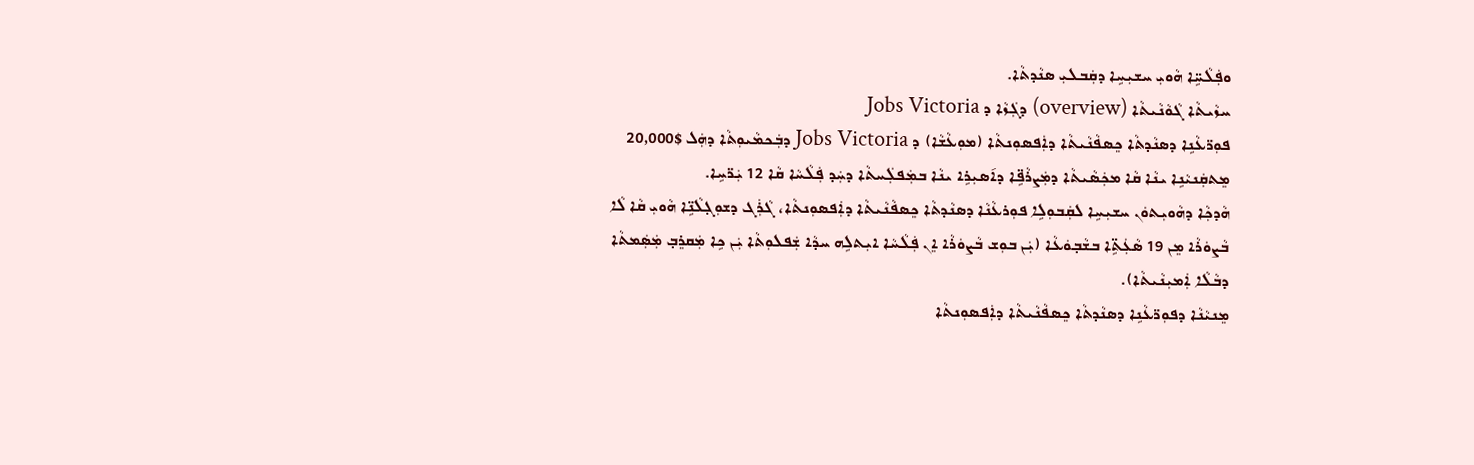ܘܦܲܠܵܚܹ̈ܐ ܗܵܘܝܼ ܚܫܝܼܚܹܐ ܕܩܲܒܠܝܼ ܣܢܵܕܬܵܐ.
ܚܙܵܝܬܵܐ ܓܵܘܵܢܵܝܬܵܐ (overview) ܕܓܲܙܵܐ ܕ Jobs Victoria
ܦܘܼܪ̈ܥܵܢܹܐ ܕܣܢܵܕܬܵܐ ܟܸܣܦܵܢܵܝܬܵܐ ܕܐܲܦܣܘܼܢܬܵܐ (ܡܘܼܥܵܫܵܐ) ܕ Jobs Victoria ܕܒܲܟܡܵܝܘܼܬܵܐ ܕܗܲܠ $20,000 ܡܸܬܩܲܢܝܵܢܹܐ ܝܢܵܐ ܩܵܐ ܡܟܲܣܵܝܬܵܐ ܕܡܲܨܪܵܦܹ̈ܐ ܕܐ݇ܣܝܼܪܹܐ ܝܢܵܐ ܒܡܲܦܠܲܚܬܵܐ ܕܚܲܕ ܦܲܠܵܚܵܐ ܩܵܐ 12 ܝܲܪ̈ܚܹܐ.
ܗܵܕܟ݂ܵܐ ܕܗܵܘܝܼܬܘܿܢ ܚܫܝܼܚܹܐ ܠܩܲܒܘܼܠܹܐ ܦܘܼܪܥܵܢܵܐ ܕܣܢܵܕܬܵܐ ܟܸܣܦܵܢܵܝܬܵܐ ܕܐܲܦܣܘܼܢܬܵܐ، ܓܵܪܲܓ ܕܫܘܼܓ݂ܠܵܢܹ̈ܐ ܗܵܘܝܼ ܩܵܐ ܠܵܐ ܒܵܨܘܿܪܵܐ ܡܸܢ 19 ܣܵܥܲܬܹ̈ܐ ܒܫܵܒ݂ܘܿܥܵܐ (ܝܲܢ ܒܘܼܫ ܒܵܨܘܿܪܵܐ ܐܸܢ ܦܲܠܵܚܵܐ ܐܝܼܬܠܹܗ ܚܕܵܐ ܫܲܦܠܘܼܬܵܐ ܝܲܢ ܟܹܐ ܡܲܩܪܸܒ݂ ܡܲܣܲܡܬܵܐ ܕܒܵܠܵܐ ܐܲܡܝܼܢܵܝܬܵܐ).
ܡܸܢܝܵܢܵܐ ܕܦܘܼܪ̈ܥܵܢܹܐ ܕܣܢܵܕܬܵܐ ܟܸܣܦܵܢܵܝܬܵܐ ܕܐܲܦܣܘܼܢܬܵܐ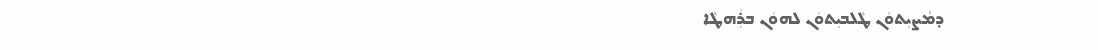ܕܡܵܨܝܼܬܘܿܢ ܛܵܠܒܝܼܬܘܿܢ ܠܗܘܿܢ ܒܪܲܗܛܵܐ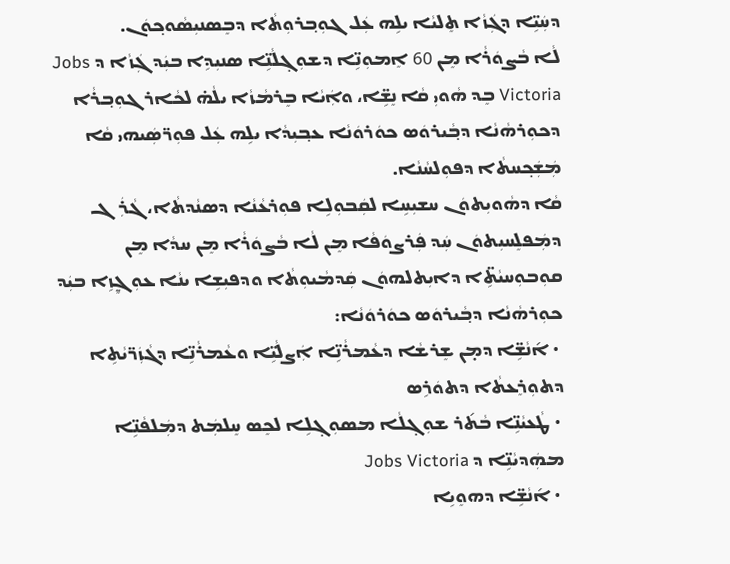ܕܚܲܝܹ̈ܐ ܕܓܲܙܵܐ ܬܸܠܝܵܐ ܝܠܹܗ ܥܲܠ ܓܘܼܒ݂ܪܘܼܬܵܐ ܕܒܸܣܢܝܼܣܵܘܟ݂ܘܿܢ.
ܠܵܐ ܒܵܨܘܿܪܵܐ ܡܸܢ 60 ܐܸܡܘܼܢܹ̈ܐ ܕܫܘܼܓ݂ܠܵܢܹ̈ܐ ܣܢܝܼܕܹܐ ܒܝܲܕ ܓܲܙܵܐ ܕ Jobs Victoria ܒܸܕ ܗܵܘܝܼ ܩܵܐ ܢܸܫܹ̈ܐ، ܘܐܲܝܵܐ ܒܸܪܡܵܙܵܐ ܝܠܵܗ̇ ܠܟܵܐܪ ܓܘܼܒ݂ܪܵܐ ܕܟܘܼܪܗܵܢܵܐ ܕܒ݂ܵܝܪܘܿܣ ܟܘܿܪܘܿܢܵܐ ܥܒ݂ܝܼܕܵܐ ܝܠܹܗ ܥܲܠ ܦܘܼܪ̈ܣܲܝܗܝ ܩܵܐ ܡܲܫܲܟ݂ܚܬܵܐ ܕܦܘܼܠܚܵܢܵܐ.
ܩܵܐ ܕܗܵܘܝܼܬܘܿܢ ܚܫܝܼܚܹܐ ܠܩܲܒܘܼܠܹܐ ܦܘܼܪܥܵܢܵܐ ܕܣܢܵܕܬܵܐ، ܓܵܪܲܓ ܕܡܲܦܠܸܚܝܼܬܘܿܢ ܚܲܕ ܦܲܪܨܘܿܦܵܐ ܡܸܢ ܠܵܐ ܒܵܨܘܿܪܵܐ ܡܸܢ ܚܕܵܐ ܡܸܢ ܩܘܼܒܘܼܚܝܵܬܹ̈ܐ ܕܐܝܼܬܠܗܘܿܢ ܩܲܕܡܵܝܘܼܬܵܐ ܘܕܦܝܼܫܹܐ ܝܢܵܐ ܥܘܼܓ̰ܸܙܹܐ ܒܝܲܕ ܟܘܼܪܗܵܢܵܐ ܕܒ݂ܵܝܪܘܿܣ ܟܘܿܪܘܿܢܵܐ:
 • ܐ݇ܢܵܫܹ̈ܐ ܕܡ̣ܢ ܫܸܪܫܵܐ ܕܥܵܡܪܵܢܹ̈ܐ ܐܲܨܠܵܝܹ̈ܐ ܘܥܵܡܪܵܢܹ̈ܐ ܕܓܵܙܲܪ̈ܝܵܬܹܐ ܕܬܘܼܪܸܥܬܵܐ ܕܬܘܿܪܹܣ
 • ܛܵܥܝܵܢܹ̈ܐ ܒܵܬ݇ܪ ܫܘܼܓ݂ܠܵܐ ܡܣܘܼܓ݂ܠܹܐ ܠܟܸܣ ܚܸܠܡܲܬ ܕܡܲܠܦܵܢܹ̈ܐ ܡܗܲܕܝܵܢܹ̈ܐ ܕ Jobs Victoria
 • ܐ݇ܢܵܫܹ̈ܐ ܕܗܘܸܝܹܐ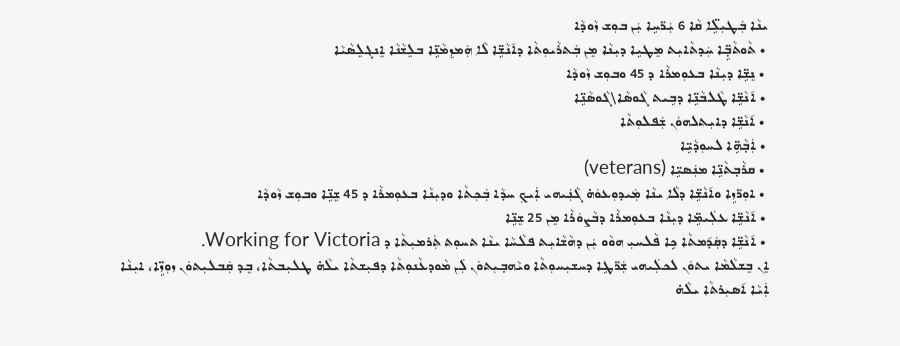ܝܢܵܐ ܒܲܛܝܼܠܹ̈ܐ ܩܵܐ 6 ܝܲܪ̈ܚܹܐ ܝܲܢ ܒܘܼܫ ܙܵܘܕܵܐ
 • ܬܵܘܬܵܒ݂ܹ̈ܐ ܚܲܕܬܵܐܝܼܬ ܡܸܛܝܹܐ ܕܝܼܢܵܐ ܡܸܢ ܒܲܬܪܵܝܘܼܬܵܐ ܕܐ݇ܢܵܫܹ̈ܐ ܠܵܐ ܗܲܡܙܸܡܵܢܹ̈ܐ ܒܠܸܫܵܢܵܐ ܐܸܢܓܠܸܣܵܝܵܐ
 • ܢܸܫܹ̈ܐ ܕܝܼܢܵܐ ܒܥܘܼܡܪܵܐ ܕ 45 ܘܒܘܼܫ ܙܵܘܕܵܐ
 • ܐ݇ܢܵܫܹ̈ܐ ܛܵܠܒܵܢܹ̈ܐ ܕܒܹܝܬ ܓܵܘܣܵܐ\ܓܵܘܣܵܢܹ̈ܐ
 • ܐ݇ܢܵܫܹ̈ܐ ܕܐܝܼܬܠܗܘܿܢ ܫܲܦܠܘܼܬܵܐ
 • ܐܲܒ݂ܵܗܹ̈ܐ ܠܚܘܼܕܵܝܹ̈ܐ
 • ܩܪܵܒ݂ܬܵܢܹ̈ܐ ܡܢܲܣܝܹ̈ܐ (veterans)
 • ܐܘܼܪ̈ܙܹܐ ܘܐ݇ܢܵܫܹ̈ܐ ܕܠܵܐ ܝܢܵܐ ܡܲܝܕܘܼܥܘܿܗ̇ ܓܵܢܲܝܗܝ ܐܲܝܟ݂ ܚܕܵܐ ܒܲܟ݂ܬܵܐ ܘܕܝܼܢܵܐ ܒܥܘܼܡܪܵܐ ܕ 45 ܫܸܢܹ̈ܐ ܘܒܘܼܫ ܙܵܘܕܵܐ
 • ܐ݇ܢܵܫܹ̈ܐ ܥܠܲܝܡܹ̈ܐ ܕܝܼܢܵܐ ܒܥܘܼܡܪܵܐ ܕܒܵܨܘܿܪܵܐ ܡܸܢ 25 ܫܸܢܹ̈ܐ
 • ܐ݇ܢܵܫܹ̈ܐ ܕܩܲܕ݇ܡܬܵܐ ܟܹܐ ܦܵܠܚܝܼ ܗܘܵܘ ܝܲܢ ܕܗܵܫܵܐܝܼܬ ܦܠܵܚܵܐ ܝܢܵܐ ܬܚܘܼܬ ܬܲܪܡܝܼܬܵܐ ܕ Working for Victoria.
ܐܸܢ ܒܸܫܠܵܡܵܐ ܝܬܘܿܢ ܠܟܠܲܝܗܝ ܫܲܪ̈ܛܹܐ ܕܚܫܝܼܚܘܼܬܵܐ ܘܝܵܗܒ݂ܝܼܬܘܿܢ ܠܲܢ ܡܵܘܕܥܵܢܘܼܬܵܐ ܕܦܝܼܫܬܵܐ ܝܠܵܗ̇ ܛܠܝܼܒܬܵܐ، ܒܸܕ ܩܲܒܠܝܼܬܘܿܢ ܙܘܼܙܹ̈ܐ، ܐܝܼܢܵܐ ܐܲܝܵܐ ܐ݇ܣܝܼܪܬܵܐ ܝܠܵܗ̇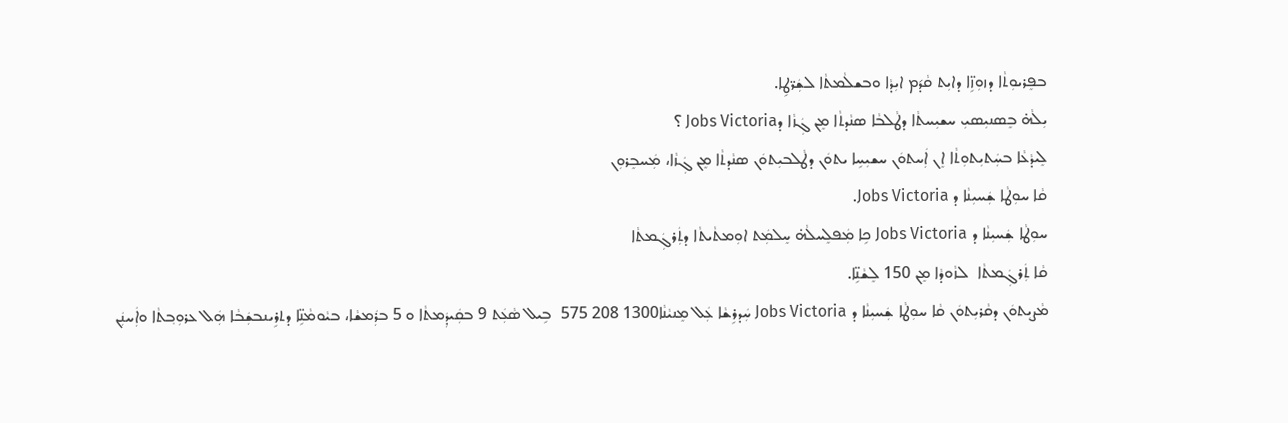ܒܦܸܪܝܘܼܬܵܐ ܕܙܘܼܙܹ̈ܐ ܕܐܝܼܬ ܩܵܕ݇ܡ ܐܝܼܕܵܐ ܘܒܫܠܵܡܬܵܐ ܠܫܲܪ̈ܛܹܐ.
ܝܼܠܵܗ̇ ܒܸܣܢܝܼܣܝܼ ܚܫܝܼܚܬܵܐ ܕܛܵܠܒܵܐ ܣܢܵܕܬܵܐ ܡܸܢ ܓܲܙܵܐ ܕJobs Victoria ؟
ܠܸܝܕܵܥܵܐ ܒܚܲܬܝܼܬܘܼܬܵܐ ܐܸܢ ܐܲܚܬܘܿܢ ܚܫܝܼܚܹܐ ܝܬܘܿܢ ܕܛܵܠܒܝܼܬܘܿܢ ܣܢܵܕܬܵܐ ܡܸܢ ܓܲܙܵܐ، ܡܲܚܒܸܪܘܼܢ
ܩܵܐ ܚܘܼܛܵܐ ܫܲܚܝܼܢܵܐ ܕ Jobs Victoria.
ܚܘܼܛܵܐ ܫܲܚܝܼܢܵܐ ܕ Jobs Victoria ܟܹܐ ܡܲܦܠܸܚܠܵܗ̇ ܚܸܠܡܲܬ ܐܘܼܡܬܵܝܬܵܐ ܕܬܲܪܓܲܡܬܵܐ
ܩܵܐ ܬܲܪܓܲܡܬܵܐ  ܠܙܵܘܕܵܐ ܡܸܢ 150 ܠܸܫܵܢܹ̈ܐ.
ܡܵܨܝܼܬܘܿܢ ܕܩܵܪܝܼܬܘܿܢ ܩܵܐ ܚܘܼܛܵܐ ܫܲܚܝܼܢܵܐ ܕ Jobs Victoria ܚܲܕܪܹܫܵܐ ܥܲܠ ܡܸܢܝܵܢܵܐ1300 208 575  ܒܹܝܠ ܣܵܥܲܬ 9 ܒܩܲܝܕܲܡܬܵܐ ܘ 5 ܒܪܲܡܫܵܐ، ܒܝܵܘܡܵܢܹ̈ܐ ܕܬܪܹܝܢܒܫܲܒܵܐ ܗܲܠ ܥܪܘܼܒ݂ܬܵܐ ܘܐܲܚܢܲܢ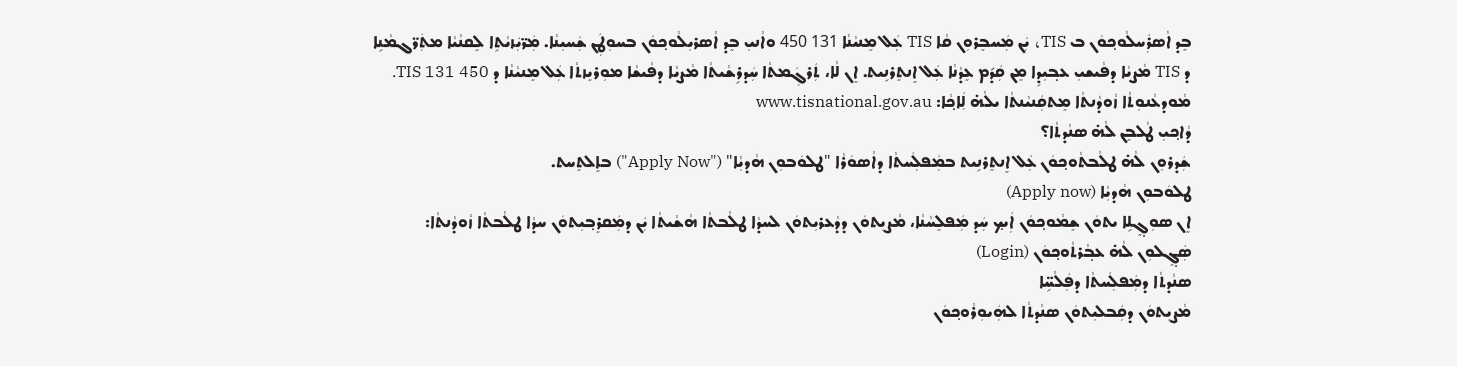ܒܸܕ ܐܵܣܪܲܚܠܵܘܟ݂ܘܿܢ ܒ TIS، ܝܲܢ ܡܲܚܒܸܪܘܼܢ ܩܵܐ TIS ܥܲܠ ܡܸܢܝܵܢܵܐ 131 450 ܘܐܵܢܝܼ ܒܸܕ ܐܵܣܪܝܼܠܵܘܟ݂ܘܿܢ ܒܚܘܼܛܲܢ ܫܲܚܝܼܢܵܐ. ܡܲܪ̈ܝܲܙܝܵܬܹܐ ܠܸܩܢܵܝܵܐ ܡܬܲܪ̈ܓܡܵܢܹܐ ܕ TIS ܡܵܨܝܵܐ ܕܦܵܝܫܝܼ ܥܒ݂ܝܼܕܹܐ ܡܸܢ ܩܲܕ݇ܡ ܥܸܕܵܢܵܐ ܥܲܠ ܐܸܢܬܸܪܢܹܝܬ. ܐܸܢ ܠܵܐ، ܬܲܪܓܲܡܬܵܐ ܚܲܕܪܹܫܵܝܬܵܐ ܡܵܨܝܵܐ ܕܦܵܝܫܵܐ ܡܘܼܪܝܸܙܬܵܐ ܥܲܠ ܡܸܢܝܵܢܵܐ ܕ TIS 131 450.
ܡܵܘܕܥܵܢܘܼܬܵܐ ܙܵܘܕܵܢܬܵܐ ܡܸܬܩܲܢܝܵܢܬܵܐ ܝܠܵܗ̇ ܠܲܐܟ݂ܵܐ: www.tisnational.gov.au
ܕܵܐܟ݂ܝܼ ܛܵܠܒܸܢ ܠܵܗ̇ ܣܢܵܕܬܵܐ؟
ܫܲܕܪܘܼܢ ܠܵܗ̇ ܛܠܵܒܬܵܘܟ݂ܘܿܢ ܥܲܠ ܐܸܢܬܸܪܢܹܝܬ ܒܡܲܦܠܲܚܬܵܐ ܕܐܵܣܘܿܪܵܐ "ܛܠܘܿܒܘܼܢ ܗܵܕܝܼܵܐ" ("Apply Now") ܒܐܸܠܬܸܚܬ.
ܛܠܘܿܒܘܼܢ ܗܵܕܝܼܵܐ (Apply now)
ܐܸܢ ܣܘܼܓ݂ܸܠܹܐ ܝܬܘܿܢ ܫܸܡܵܘܟ݂ܘܿܢ ܐܲܝܟ݂ ܚܲܕ ܡܲܦܠܸܚܵܢܵܐ، ܡܵܨܝܼܬܘܿܢ ܕܕܵܥܪܝܼܬܘܿܢ ܠܚܕܵܐ ܛܠܵܒܬܵܐ ܗܵܫܵܝܬܵܐ ܝܲܢ ܕܡܲܩܪܸܒ݂ܝܼܬܘܿܢ ܚܕܵܐ ܛܠܵܒܬܵܐ ܙܵܘܕܵܢܬܵܐ:
ܣܲܓ݂ܸܠܘܼܢ ܠܵܗ̇ ܥܒ݂ܵܪܬܵܘܟ݂ܘܿܢ (Login)
ܣܢܵܕܬܵܐ ܕܡܲܦܠܲܚܬܵܐ ܕܦܲܠܵܚܹ̈ܐ
ܡܵܨܝܼܬܘܿܢ ܕܩܲܒܠܝܼܬܘܿܢ ܣܢܵܕܬܵܐ ܠܗܲܝܘܼܪܵܘܟ݂ܘܿܢ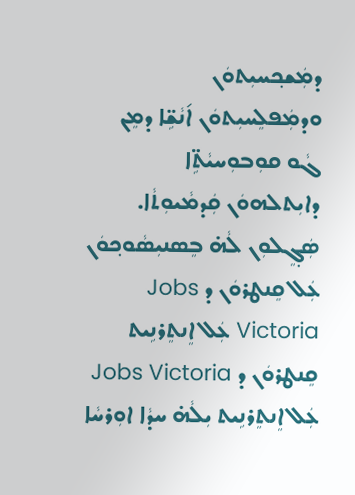ܕܡܲܫܟ݂ܚܝܼܬܘܿܢ ܘܕܡܲܦܠܸܚܝܼܬܘܿܢ ܐ݇ܢܵܫܹ̈ܐ ܕܡܸܢ ܓܵܘ ܩܘܼܒܘܼܚܝܵܬܹ̈ܐ ܕܐܝܼܬܠܗܘܿܢ ܩܲܕܡܵܝܘܼܬܵܐ.
ܣܲܓ݂ܸܠܘܼܢ ܠܵܗ̇ ܒܸܣܢܝܼܣܵܘܟ݂ܘܿܢ ܥܲܠ ܩܸܢܛܪܘܿܢ ܕ Jobs Victoria ܥܲܠ ܐܸܢܬܸܪܢܹܝܬ
ܩܸܢܛܪܘܿܢ ܕ Jobs Victoria ܥܲܠ ܐܸܢܬܸܪܢܹܝܬ ܝܼܠܵܗ̇ ܚܕܵܐ ܐܘܼܪܚܵܐ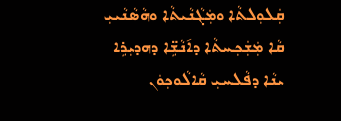ܩܲܠܘܼܠܬܵܐ ܘܡܲܓܵܢܵܝܬܵܐ ܘܗܵܣܵܢܵܝܝܼ ܩܵܐ ܡܲܫܲܟ݂ܚܬܵܐ ܕܐ݇ܢܵܫܹ̈ܐ ܕܗܕܝܼܪܹܐ ܝܢܵܐ ܕܦܵܠܚܝܼ ܩܵܐܠܵܘܟ݂ܘܿܢ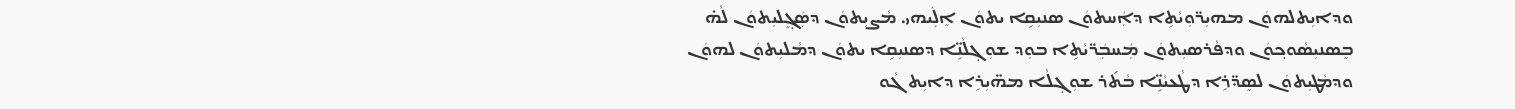ܘܕܐܝܼܬܠܗܘܿܢ ܡܗܝܼܪ̈ܘܼܝܵܬܹܐ ܕܐܲܚܬܘܿܢ ܣܢܝܼܩܹܐ ܝܬܘܿܢ ܐܸܠܲܝܗܝ. ܡܵܨܝܼܬܘܿܢ ܕܣܲܓ݂ܸܠܝܼܬܘܿܢ ܠܵܗ̇ ܒܸܣܢܝܼܣܵܘܟ݂ܘܿܢ ܘܕܦܵܪܣܝܼܬܘܿܢ ܡܲܚܒܲܪ̈ܝܵܬܹܐ ܒܘܼܕ ܫܘܼܓ݂ܠܵܢܹ̈ܐ ܕܣܢܝܼܩܹܐ ܝܬܘܿܢ ܕܡܵܠܝܼܬܘܿܢ ܠܗܘܿܢ ܘܕܡܵܛܝܼܬܘܿܢ ܠܣܸܕ̈ܪܹܐ ܕܛܵܥܝܵܢܹ̈ܐ ܒܵܬ݇ܪ ܫܘܼܓ݂ܠܵܐ ܡܗ̈ܝܼܪܹܐ ܕܐܝܼܬ ܓܵܘ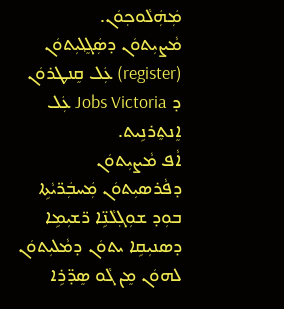ܡܲܗܲܠܵܘܟ݂ܘܿܢ.
ܡܵܨܝܼܬܘܿܢ ܕܣܲܓ݂ܸܠܝܼܬܘܿܢ (register) ܥܲܠ ܩܸܢܛܪܘܿܢ ܕ Jobs Victoria ܥܲܠ ܐܸܢܬܸܪܢܹܝܬ.
ܐܵܦ ܡܵܨܝܼܬܘܿܢ ܕܦܵܪܣܝܼܬܘܿܢ ܡܲܚܒܲܪ̈ܝܵܬܹܐ ܒܘܼܕ ܫܘܼܓ݂ܠܵܢܹ̈ܐ ܪ̈ܫܝܼܡܹܐ ܕܣܢܝܼܩܹܐ ܝܬܘܿܢ ܕܡܵܠܝܼܬܘܿܢ ܠܗܘܿܢ ܡܸܢ ܓܵܘ ܣܸܕ̈ܪܹܐ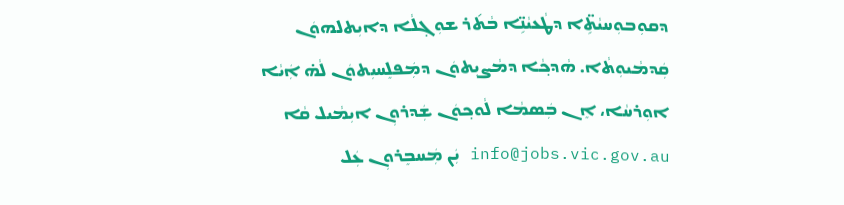ܕܩܘܼܒܘܼܚܝܵܬܹ̈ܐ ܕܛܵܥܝܵܢܹ̈ܐ ܒܵܬ݇ܪ ܫܘܼܓ݂ܠܵܐ ܕܐܝܼܬܠܗܘܿܢ ܩܲܕܡܵܝܘܼܬܵܐ. ܗܵܕܟ݂ܵܐ ܕܡܵܨܝܼܬܘܿܢ ܕܡܲܦܠܸܚܝܼܬܘܿܢ ܠܵܗ̇ ܐܲܝܵܐ ܐܘܼܪܚܵܐ، ܐܸܢ ܒܲܣܡܵܐ ܠܵܘܟ݂ܘܿܢ ܫܲܕܪܘܼܢ ܐܝܼܡܵܝܠ ܩܵܐ info@jobs.vic.gov.au ܝܲܢ ܡܲܚܒܸܪܘܼܢ ܥܲܠ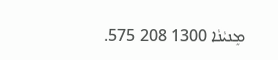ܡܸܢܝܵܢܵܐ 1300 208 575.